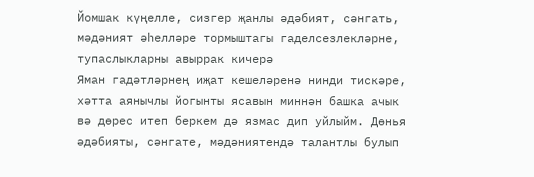Йомшак күңелле, сизгер җанлы әдәбият, сәнгать, мәдәният әһелләре тормыштагы гаделсезлекләрне, тупаслыкларны авыррак кичерә
Яман гадәтләрнең иҗат кешеләренә нинди тискәре, хәтта аянычлы йогынты ясавын миннән башка ачык вә дөрес итеп беркем дә язмас дип уйлыйм. Дөнья әдәбияты, сәнгате, мәдәниятендә талантлы булып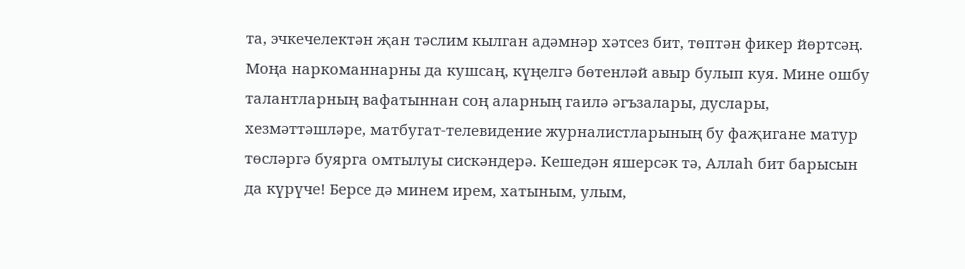та, эчкечелектән җан тәслим кылган адәмнәр хәтсез бит, төптән фикер йөртсәң. Моңа наркоманнарны да кушсаң, күңелгә бөтенләй авыр булып куя. Мине ошбу талантларның вафатыннан соң аларның гаилә әгъзалары, дуслары, хезмәттәшләре, матбугат-телевидение журналистларының бу фаҗигане матур төсләргә буярга омтылуы сискәндерә. Кешедән яшерсәк тә, Аллаһ бит барысын да күрүче! Берсе дә минем ирем, хатыным, улым,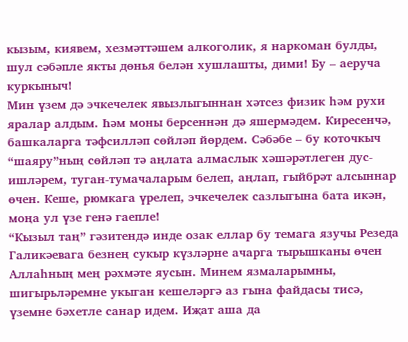кызым, киявем, хезмәттәшем алкоголик, я наркоман булды, шул сәбәпле якты дөнья белән хушлашты, дими! Бу – аеруча куркыныч!
Мин үзем дә эчкечелек явызлыгыннан хәтсез физик һәм рухи яралар алдым. Һәм моны берсеннән дә яшермәдем. Киресенчә, башкаларга тәфсилләп сөйләп йөрдем. Сәбәбе – бу коточкыч “шаяру”ның сөйләп тә аңлата алмаслык хәшәрәтлеген дус-ишләрем, туган-тумачаларым белеп, аңлап, гыйбрәт алсыннар өчен. Кеше, рюмкага үрелеп, эчкечелек сазлыгына бата икән, моңа ул үзе генә гаепле!
“Кызыл таң” гәзитендә инде озак еллар бу темага язучы Резеда Галикәевага безнең сукыр күзләрне ачарга тырышканы өчен Аллаһның мең рәхмәте яусын. Минем язмаларымны, шигырьләремне укыган кешеләргә аз гына файдасы тисә, үземне бәхетле санар идем. Иҗат аша да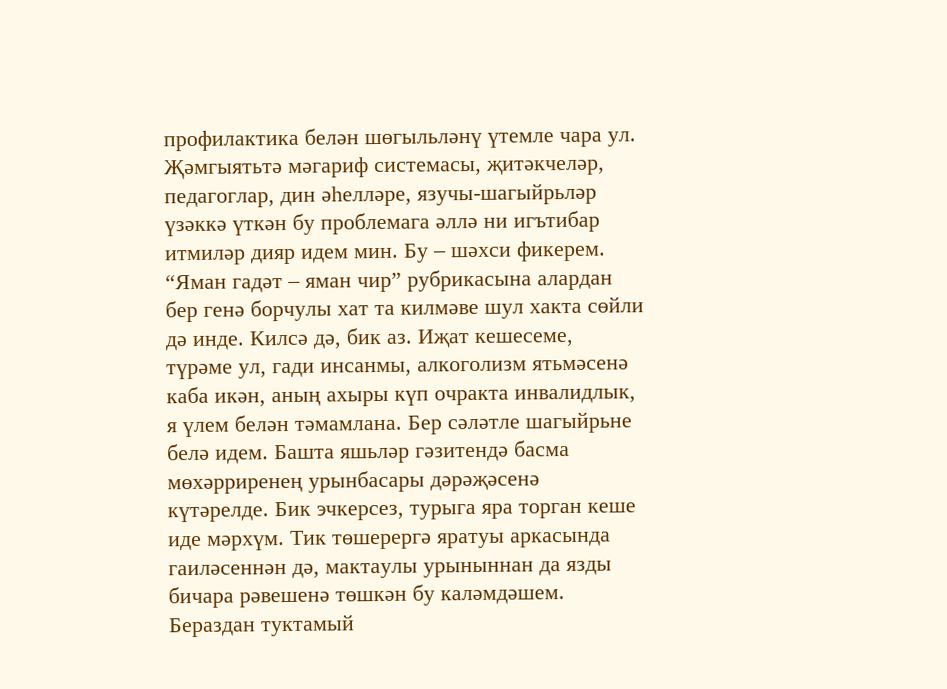профилактика белән шөгыльләнү үтемле чара ул. Җәмгыятьтә мәгариф системасы, җитәкчеләр, педагоглар, дин әһелләре, язучы-шагыйрьләр үзәккә үткән бу проблемага әллә ни игътибар итмиләр дияр идем мин. Бу – шәхси фикерем.
“Яман гадәт – яман чир” рубрикасына алардан бер генә борчулы хат та килмәве шул хакта сөйли дә инде. Килсә дә, бик аз. Иҗат кешесеме, түрәме ул, гади инсанмы, алкоголизм ятьмәсенә каба икән, аның ахыры күп очракта инвалидлык, я үлем белән тәмамлана. Бер сәләтле шагыйрьне белә идем. Башта яшьләр гәзитендә басма мөхәрриренең урынбасары дәрәҗәсенә күтәрелде. Бик эчкерсез, турыга яра торган кеше иде мәрхүм. Тик төшерергә яратуы аркасында гаиләсеннән дә, мактаулы урыныннан да язды бичара рәвешенә төшкән бу каләмдәшем.
Бераздан туктамый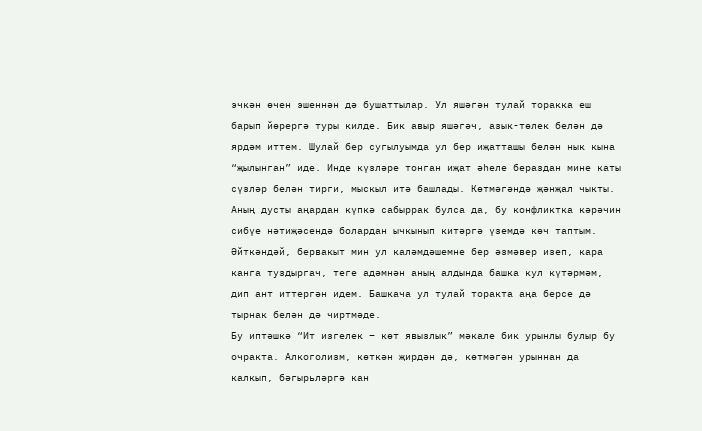эчкән өчен эшеннән дә бушаттылар. Ул яшәгән тулай торакка еш барып йөрергә туры килде. Бик авыр яшәгәч, азык-төлек белән дә ярдәм иттем. Шулай бер сугылуымда ул бер иҗатташы белән нык кына “җылынган” иде. Инде күзләре тонган иҗат әһеле бераздан мине каты сүзләр белән тирги, мыскыл итә башлады. Көтмәгәндә җәнҗал чыкты. Аның дусты аңардан күпкә сабыррак булса да, бу конфликтка кәрәчин сибүе нәтиҗәсендә болардан ычкынып китәргә үземдә көч таптым. Әйткәндәй, бервакыт мин ул каләмдәшемне бер әзмәвер изеп, кара канга туздыргач, теге адәмнән аның алдында башка кул күтәрмәм, дип ант иттергән идем. Башкача ул тулай торакта аңа берсе дә тырнак белән дә чиртмәде.
Бу иптәшкә “Ит изгелек – көт явызлык” мәкале бик урынлы булыр бу очракта. Алкоголизм, көткән җирдән дә, көтмәгән урыннан да калкып, бәгырьләргә кан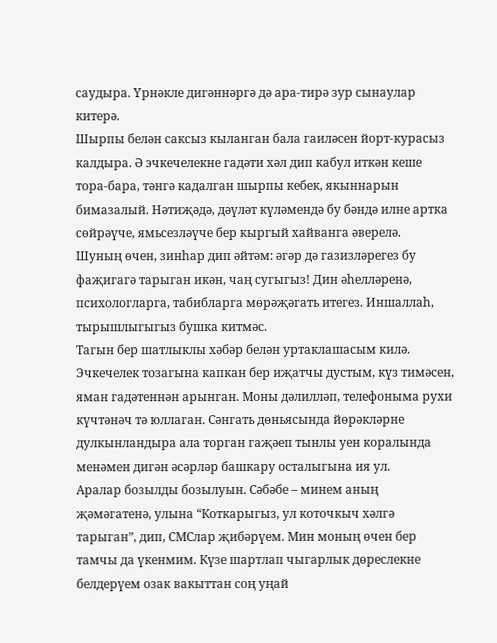саудыра. Үрнәкле дигәннәргә дә ара-тирә зур сынаулар китерә.
Шырпы белән саксыз кыланган бала гаиләсен йорт-курасыз калдыра. Ә эчкечелекне гадәти хәл дип кабул иткән кеше тора-бара, тәнгә кадалган шырпы кебек, якыннарын бимазалый. Нәтиҗәдә, дәүләт күләмендә бу бәндә илне артка сөйрәүче, ямьсезләүче бер кыргый хайванга әверелә.
Шуның өчен, зинһар дип әйтәм: әгәр дә газизләрегез бу фаҗигагә тарыган икән, чаң сугыгыз! Дин әһелләренә, психологларга, табибларга мөрәҗәгать итегез. Иншаллаһ, тырышлыгыгыз бушка китмәс.
Тагын бер шатлыклы хәбәр белән уртаклашасым килә. Эчкечелек тозагына капкан бер иҗатчы дустым, күз тимәсен, яман гадәтеннән арынган. Моны дәлилләп, телефоныма рухи күчтәнәч тә юллаган. Сәнгать дөньясында йөрәкләрне дулкынландыра ала торган гаҗәеп тынлы уен коралында менәмен дигән әсәрләр башкару осталыгына ия ул.
Аралар бозылды бозылуын. Сәбәбе – минем аның җәмәгатенә, улына “Коткарыгыз, ул коточкыч хәлгә тарыган”, дип, СМСлар җибәрүем. Мин моның өчен бер тамчы да үкенмим. Күзе шартлап чыгарлык дөреслекне белдерүем озак вакыттан соң уңай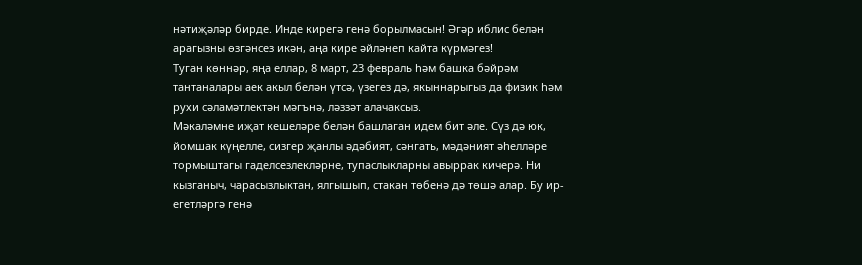нәтиҗәләр бирде. Инде кирегә генә борылмасын! Әгәр иблис белән арагызны өзгәнсез икән, аңа кире әйләнеп кайта күрмәгез!
Туган көннәр, яңа еллар, 8 март, 23 февраль һәм башка бәйрәм тантаналары аек акыл белән үтсә, үзегез дә, якыннарыгыз да физик һәм рухи сәламәтлектән мәгънә, ләззәт алачаксыз.
Мәкаләмне иҗат кешеләре белән башлаган идем бит әле. Сүз дә юк, йомшак күңелле, сизгер җанлы әдәбият, сәнгать, мәдәният әһелләре тормыштагы гаделсезлекләрне, тупаслыкларны авыррак кичерә. Ни кызганыч, чарасызлыктан, ялгышып, стакан төбенә дә төшә алар. Бу ир-егетләргә генә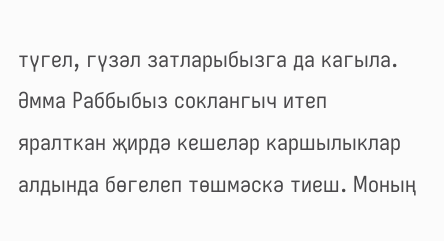түгел, гүзәл затларыбызга да кагыла. Әмма Раббыбыз соклангыч итеп яралткан җирдә кешеләр каршылыклар алдында бөгелеп төшмәскә тиеш. Моның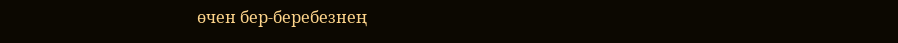өчен бер-беребезнең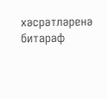хәсрәтләренә битараф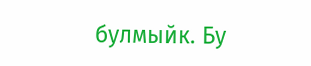булмыйк. Бу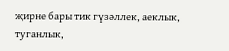җирне бары тик гүзәллек, аеклык, туганлык,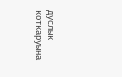дуслык коткаруына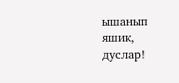ышанып яшик, дуслар!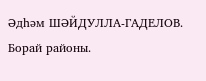Әдһәм ШӘЙДУЛЛА-ГАДЕЛОВ.
Борай районы.